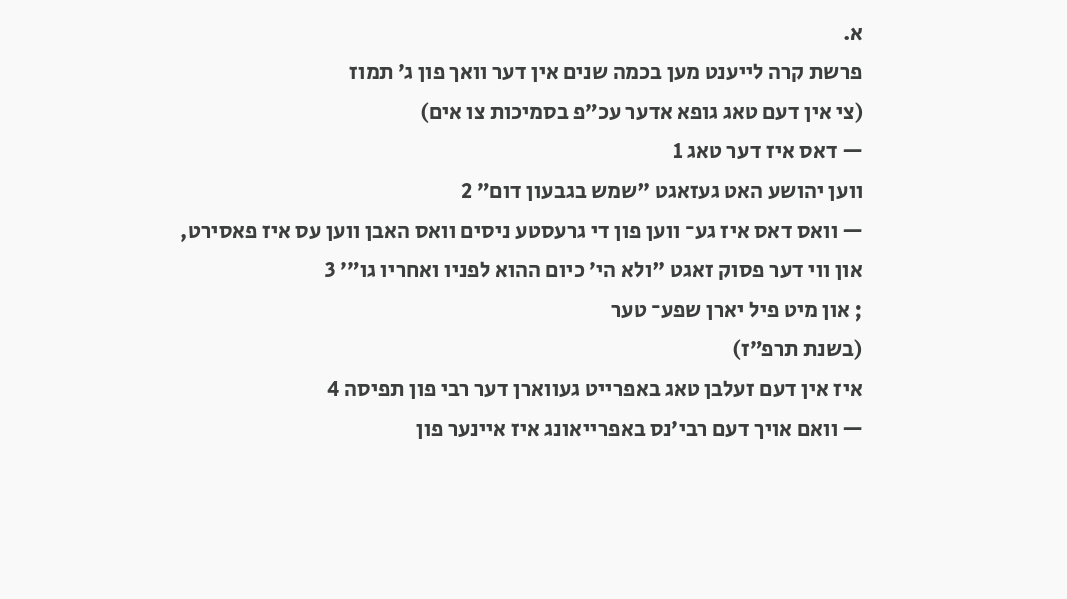א.
פרשת קרה לייענט מען בכמה שנים אין דער וואך פון ג׳ תמוז
(צי אין דעם טאג גופא אדער עכ״פ בסמיכות צו אים)
— דאס איז דער טאג 1
ווען יהושע האט געזאגט "שמש בגבעון דום״ 2
— וואס דאס איז גע־ ווען פון די גרעסטע ניסים וואס האבן ווען עס איז פאסירט,
און ווי דער פסוק זאגט "ולא הי׳ כיום ההוא לפניו ואחריו גו״׳ 3
; און מיט פיל יארן שפע־ טער
(בשנת תרפ״ז)
איז אין דעם זעלבן טאג באפרייט געווארן דער רבי פון תפיסה 4
— וואם אויך דעם רבי׳נס באפרייאונג איז איינער פון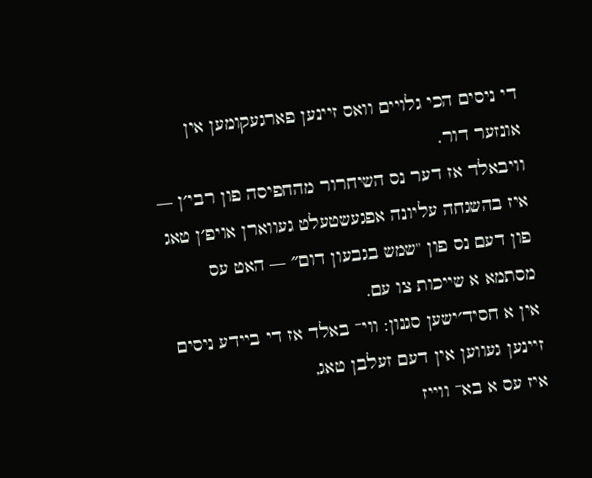די ניסים הכי גלויים וואס זיינען פארגעקומען אין אונזער דור.
וויבאלד אז דער נס השיחרור מהחפיסה פון רבי׳ן — איז בהשגחה עליונה אפגעשטעלט געווארן אויפ׳ן טאג פון דעם נס פון "שמש בגבעון דום״ — האט עס מסתמא א שייכות צו עם.
אין א חסיד׳ישען סגנון: ווי־ באלד אז די ביידע ניסים זיינען געווען אין דעם זעלבן טאג,
איז עס א בא־ ווייז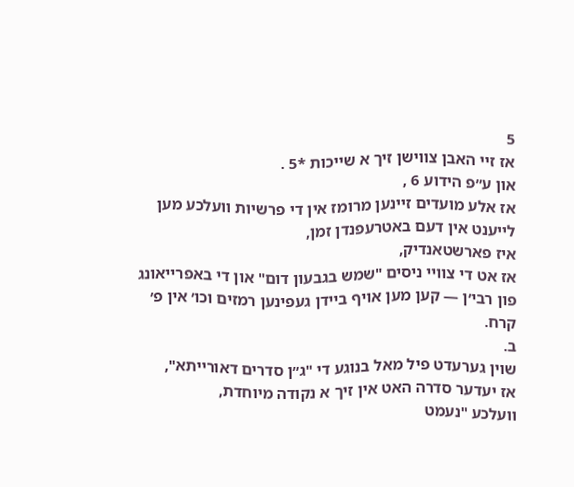5
אז זיי האבן צווישן זיך א שייכות *5 .
און ע״פ הידוע 6 ,
אז אלע מועדים זיינען מרומז אין די פרשיות וועלכע מען לייענט אין דעם באטרעפנדן זמן,
איז פארשטאנדיק,
אז אט די צוויי ניסים "שמש בגבעון דום" און די באפרייאונג פון רבי׳ן — קען מען אויף ביידן געפינען רמזים וכו׳ אין פ׳ קרח.
ב.
שוין גערעדט פיל מאל בנוגע די "ג״ן סדרים דאורייתא",
אז יעדער סדרה האט אין זיך א נקודה מיוחדת,
וועלכע "נעמט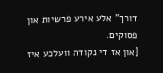דורך" אלע אירע פרשיות און פסוקים.
[און אז די נקודה וועלכע איז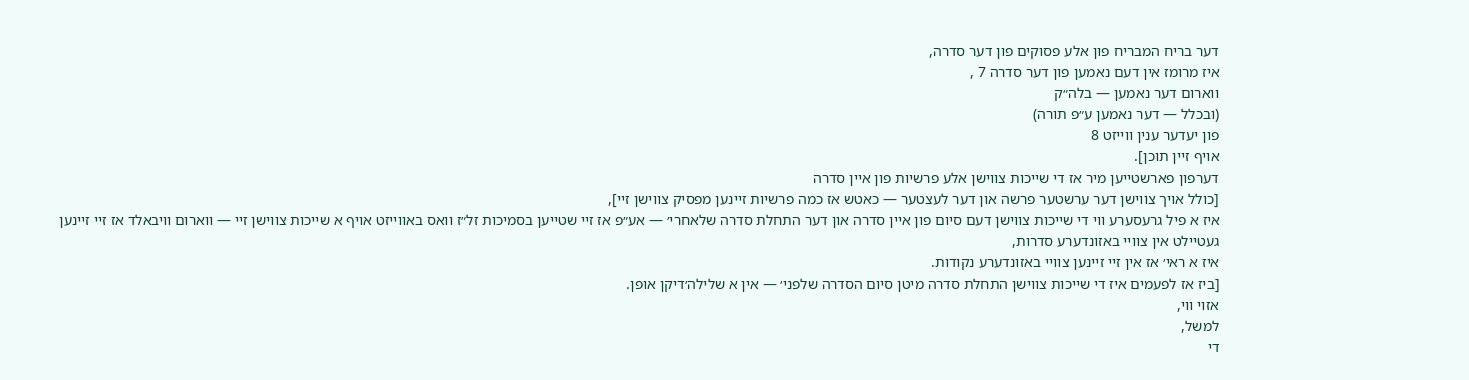דער בריח המבריח פון אלע פסוקים פון דער סדרה,
איז מרומז אין דעם נאמען פון דער סדרה 7 ,
ווארום דער נאמען — בלה״ק
(ובכלל — דער נאמען ע״פ תורה)
פון יעדער ענין ווייזט 8
אויף זיין תוכן].
דערפון פארשטייען מיר אז די שייכות צווישן אלע פרשיות פון איין סדרה
[כולל אויך צווישן דער ערשטער פרשה און דער לעצטער — כאטש אז כמה פרשיות זיינען מפסיק צווישן זיי],
איז א פיל גרעסערע ווי די שייכות צווישן דעם סיום פון איין סדרה און דער התחלת סדרה שלאחרי׳ — אע״פ אז זיי שטייען בסמיכות זל״ז וואס באווייזט אויף א שייכות צווישן זיי — ווארום וויבאלד אז זיי זיינען געטיילט אין צוויי באזונדערע סדרות,
איז א ראי׳ אז אין זיי זיינען צוויי באזונדערע נקודות.
[ביז אז לפעמים איז די שייכות צווישן התחלת סדרה מיטן סיום הסדרה שלפני׳ — אין א שלילה׳דיקן אופן.
אזוי ווי,
למשל,
די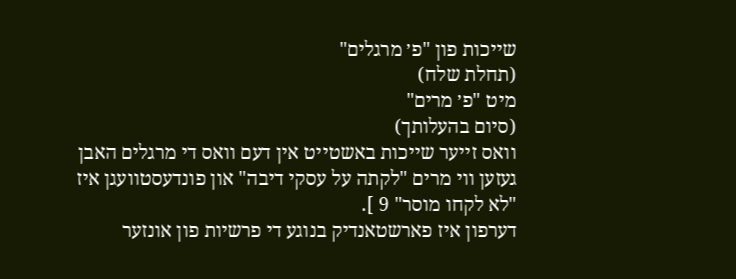שייכות פון "פ׳ מרגלים"
(תחלת שלח)
מיט "פ׳ מרים"
(סיום בהעלותך)
וואס זייער שייכות באשטייט אין דעם וואס די מרגלים האבן געזען ווי מרים "לקתה על עסקי דיבה" און פונדעסטוועגן איז "לא לקחו מוסר" 9 ].
דערפון איז פארשטאנדיק בנוגע די פרשיות פון אונזער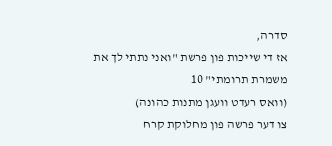סדרה,
אז די שייכות פון פרשת "ואני נתתי לך את משמרת תרומתי" 10
(וואס רעדט וועגן מתנות כהונה)
צו דער פרשה פון מחלוקת קרח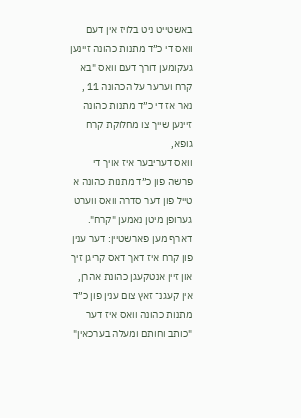באשטייט ניט בלויז אין דעם וואס די כ״ד מתנות כהונה זיינען געקומען דורך דעם וואס "בא קרח וערער על הכהונה 11 ,
נאר אז די כ״ד מתנות כהונה זיינען שייך צו מחלוקת קרח גופא,
וואס דעריבער איז אויך די פרשה פון כ״ד מתנות כהונה א טייל פון דער סדרה וואס ווערט גערופן מיטן נאמען "קרח".
דארף מען פארשטיין: דער ענין פון קרח איז דאך דאס קריגן זיך און זיין אנטקעגן כהונת אהרן,
אין קעגנ־ זאץ צום ענין פון כ״ד מתנות כהונה וואס איז דער "כותב וחותם ומעלה בערכאין"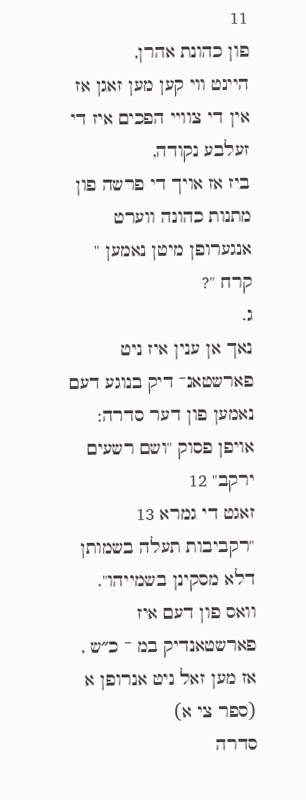11
פון כהונת אהרן,
היינט ווי קען מען זאגן אז אין די צוויי הפכים איז די זעלבע נקודה,
ביז אז אויך די פרשה פון מתנות כהונה ווערט אנגערופן מיטן נאמען " קרח "?
ג.
נאך אן ענין איז ניט פארשטאנ־ דיק בנוגע דעם נאמען פון דער סדרה: אויפן פסוק "ושם רשעים ירקב" 12
זאגט די גמרא 13
"רקביבות תעלה בשמותן דלא מסקינן בשמייהו".
וואס פון דעם איז פארשטאנדיק במ ־ כ״ש ,
אז מען זאל ניט אנרופן א
(ספר צי א)
סדרה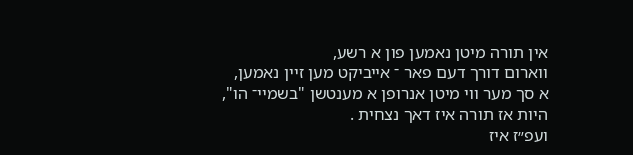אין תורה מיטן נאמען פון א רשע,
ווארום דורך דעם פאר ־ אייביקט מען זיין נאמען,
א סך מער ווי מיטן אנרופן א מענטשן "בשמיי־ הו",
היות אז תורה איז דאך נצחית .
ועפ״ז איז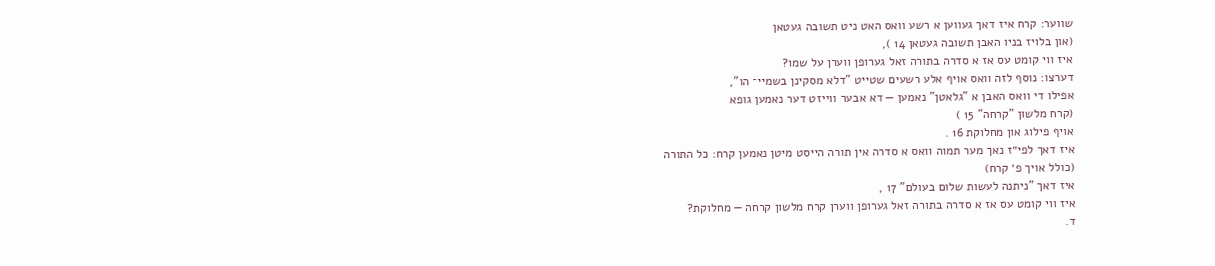שווער: קרח איז דאך געווען א רשע וואס האט ניט תשובה געטאן
(און בלויז בניו האבן תשובה געטאן 14 ),
איז ווי קומט עס אז א סדרה בתורה זאל גערופן ווערן על שמו?
דערצו: נוסף לזה וואס אויף אלע רשעים שטייט "דלא מסקינן בשמיי־ הו",
אפילו די וואס האבן א "גלאטן" נאמען — דא אבער ווייזט דער נאמען גופא
(קרח מלשון "קרחה" 15 )
אויף פילוג און מחלוקת 16 .
איז דאך לפי״ז נאך מער תמוה וואס א סדרה אין תורה הייסט מיטן נאמען קרח: כל התורה
(כולל אויך פ׳ קרח)
איז דאך "ניתנה לעשות שלום בעולם" 17 ,
איז ווי קומט עס אז א סדרה בתורה זאל גערופן ווערן קרח מלשון קרחה — מחלוקת?
ד.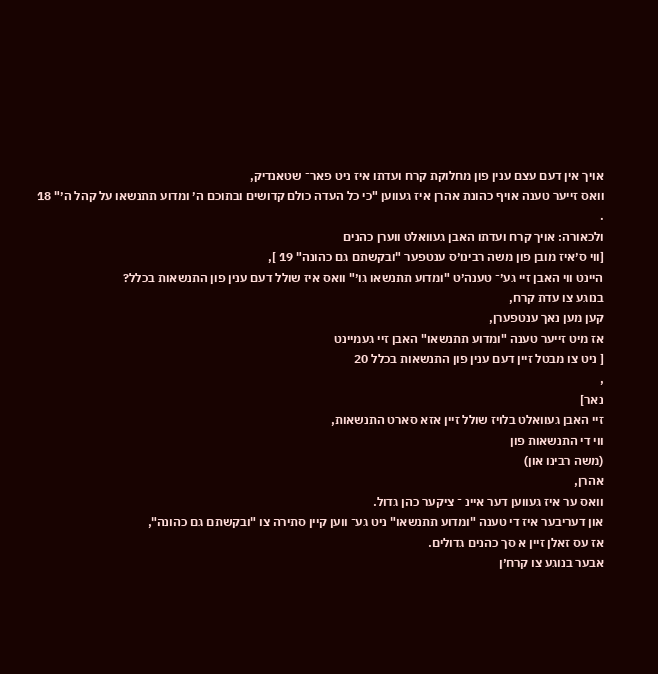אויך אין דעם עצם ענין פון מחלוקת קרח ועדתו איז ניט פאר־ שטאנדיק,
וואס זייער טענה אויף כהונת אהרן איז געווען "כי כל העדה כולם קדושים ובתוכם ה׳ ומדוע תתנשאו על קהל ה׳" 18 .
ולכאורה: אויך קרח ועדתו האבן געוואלט ווערן כהנים
[ווי ס׳איז מובן פון משה רבינו׳ס ענטפער "ובקשתם גם כהונה" 19 ],
היינט ווי האבן זיי גע׳־ טענה׳ט "ומדוע תתנשאו גו׳" וואס איז שולל דעם ענין פון התנשאות בכלל?
בנוגע צו עדת קרח,
קען מען נאך ענטפערן,
אז מיט זייער טענה "ומדוע תתנשאו" האבן זיי געמיינט
[ ניט צו מבטל זיין דעם ענין פון התנשאות בכלל 20
,
נאר]
זיי האבן געוואלט בלויז שולל זיין אזא סארט התנשאות,
ווי די התנשאות פון
(משה רבינו און)
אהרן,
וואס ער איז געווען דער איינ ־ ציקער כהן גדול.
און דעריבער איז די טענה "ומדוע תתנשאו" ניט גע־ ווען קיין סתירה צו "ובקשתם גם כהונה",
אז עס זאלן זיין א סך כהנים גדולים.
אבער בנוגע צו קרח׳ן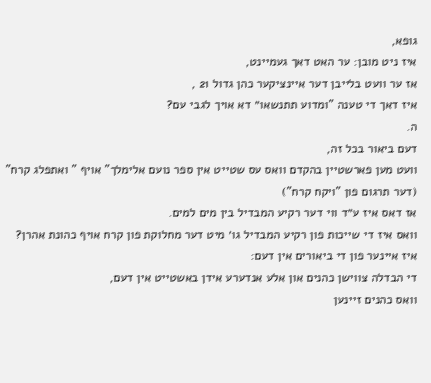גופא,
איז ניט מובן: ער האט דאך געמיינט,
אז ער וועט בלייבן דער איינציקער כהן גדול 21 ,
איז דאך די טענה "ומדוע תתנשאו״ דא אויך לגבי עם?
ה.
דעם ביאור בכל זה,
וועט מען פארשטיין בהקדם וואס עס שטייט אין ספר נועם אלימלך" אויף " ואתפלג קרח"
(דער תרגום פון "ויקח קרח")
אז דאס איז ע״ד ווי דער רקיע המבדיל בין מים למים.
וואס איז די שייכות פון רקיע המבדיל גו׳ מיט דער מחלוקת פון קרח אויף כהונת אהרן?
איז איינער פון די ביאורים אין דעם:
די הבדלה צווישן כהנים און אלע אנדערע אידן באשטייט אין דעם,
וואס כהנים זיינען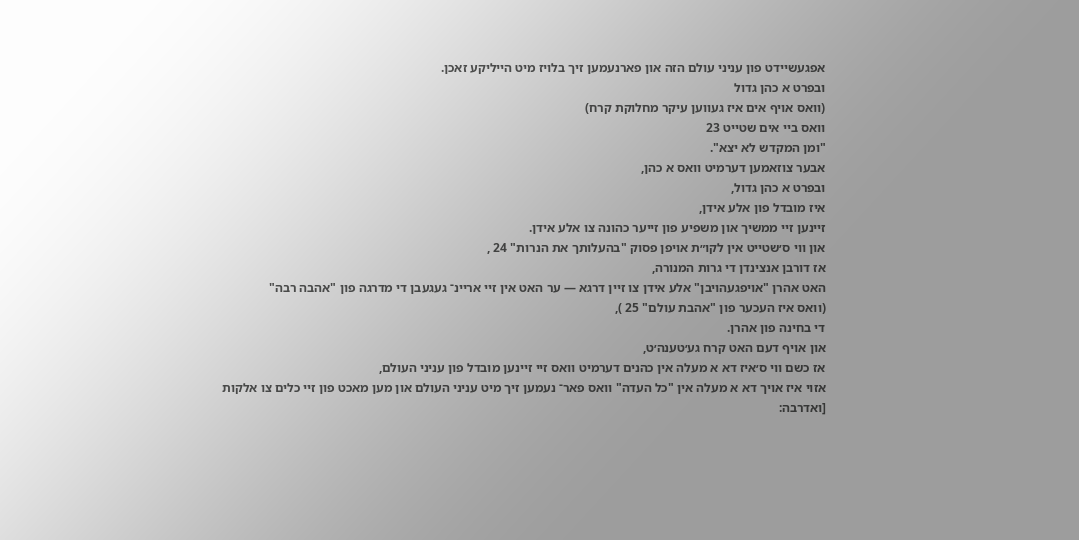אפגעשיידט פון עניני עולם הזה און פארנעמען זיך בלויז מיט הייליקע זאכן.
ובפרט א כהן גדול
(וואס אויף אים איז געווען עיקר מחלוקת קרח)
וואס ביי אים שטייט 23
"ומן המקדש לא יצא".
אבער צוזאמען דערמיט וואס א כהן,
ובפרט א כהן גדול,
איז מובדל פון אלע אידן,
זיינען זיי ממשיך און משפיע פון זייער כהונה צו אלע אידן.
און ווי ס׳שטייט אין לקו״ת אויפן פסוק "בהעלותך את הנרות" 24 ,
אז דורבן אנצינדן די גרות המנורה,
האט אהרן "אויפגעהויבן" אלע אידן צו זיין דרגא — ער האט אין זיי אריינ־ געגעבן די מדרגה פון "אהבה רבה"
(וואס איז העכער פון "אהבת עולם" 25 ),
די בחינה פון אהרן.
און אויף דעם האט קרח גע׳טענה׳ט,
אז כשם ווי ס׳איז דא א מעלה אין כהנים דערמיט וואס זיי זיינען מובדל פון עניני העולם,
אזוי איז אויך דא א מעלה אין "כל העדה" וואס פאר־ נעמען זיך מיט עניני העולם און מען מאכט פון זיי כלים צו אלקות
[ואדרבה: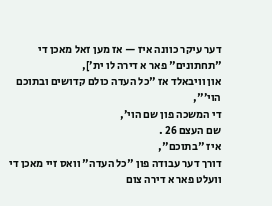דער עיקר כוונה איז — אז מען זאל מאכן די "תחתונים" פאר א דירה לו ית׳],
און וויבאלד אז "כל העדה כולם קדושים ובתוכם הוי׳",
די המשכה פון שם הוי׳,
שם העצם 26 .
איז "בתוכם",
דורך דער עבודה פון "כל העדה" וואס זיי מאכן די וועלט פאר א דירה צום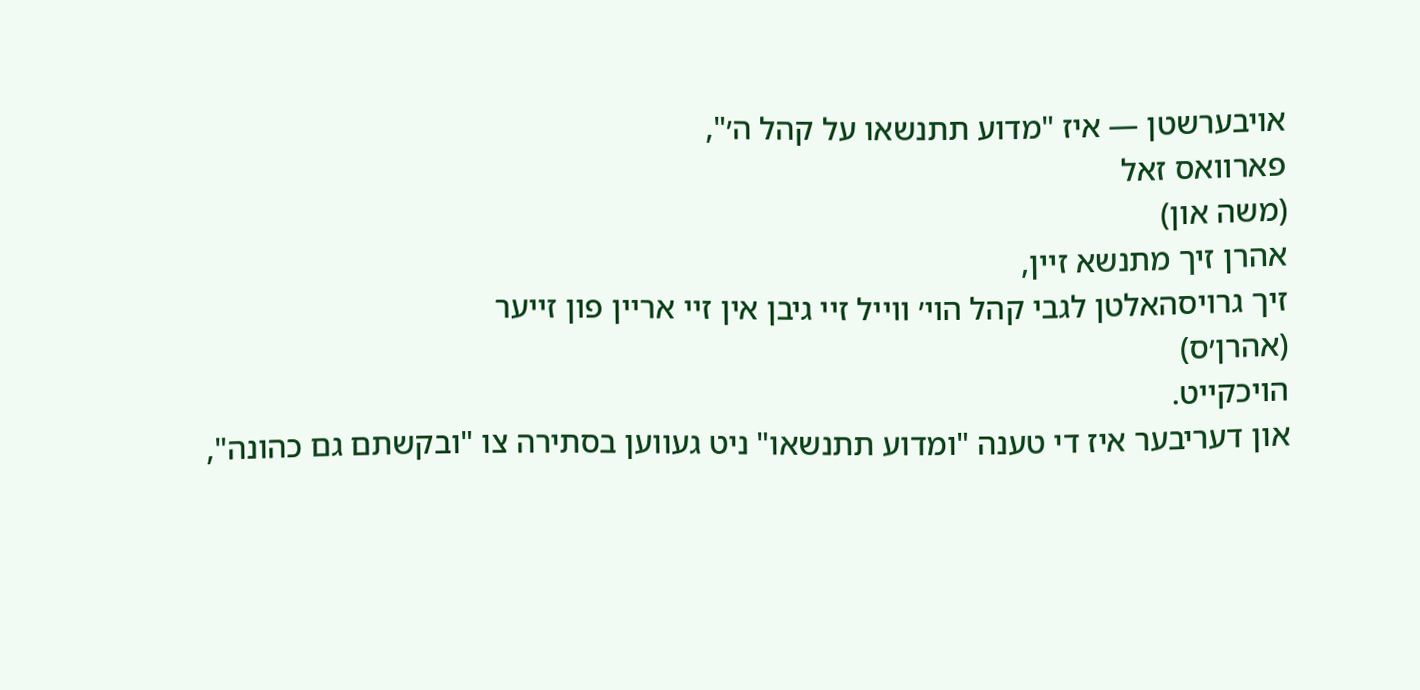אויבערשטן — איז "מדוע תתנשאו על קהל ה׳",
פארוואס זאל
(משה און)
אהרן זיך מתנשא זיין,
זיך גרויסהאלטן לגבי קהל הוי׳ ווייל זיי גיבן אין זיי אריין פון זייער
(אהרן׳ס)
הויכקייט.
און דעריבער איז די טענה "ומדוע תתנשאו" ניט געווען בסתירה צו "ובקשתם גם כהונה",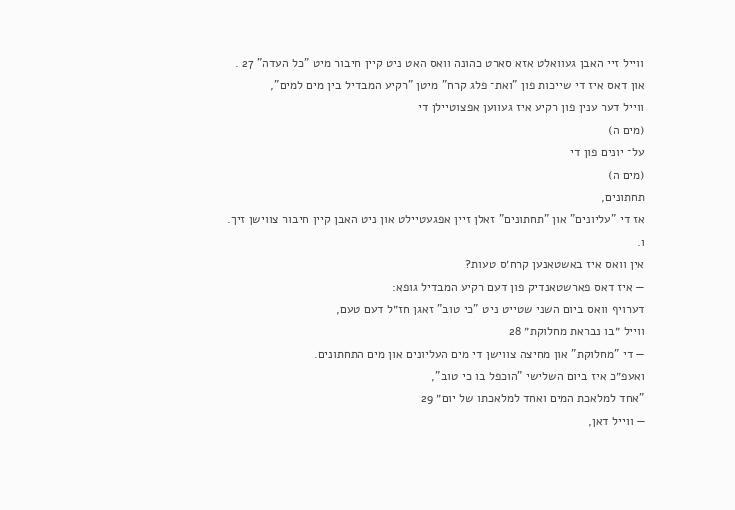ווייל זיי האבן געוואלט אזא סארט כהונה וואס האט ניט קיין חיבור מיט "כל העדה" 27 .
און דאס איז די שייכות פון "ואת־ פלג קרח" מיטן "רקיע המבדיל בין מים למים",
ווייל דער ענין פון רקיע איז געווען אפצוטיילן די
(מים ה)
על־ יונים פון די
(מים ה)
תחתונים,
אז די "עליונים" און "תחתונים" זאלן זיין אפגעטיילט און ניט האבן קיין חיבור צווישן זיך.
ו.
אין וואס איז באשטאנען קרח׳ס טעות?
— איז דאס פארשטאנדיק פון דעם רקיע המבדיל גופא:
דערויף וואס ביום השני שטייט ניט "כי טוב" זאגן חז״ל דעם טעם,
ווייל ״בו נבראת מחלוקת״ 28
— די "מחלוקת" און מחיצה צווישן די מים העליונים און מים התחתונים.
ואעפ״כ איז ביום השלישי "הוכפל בו כי טוב",
"אחד למלאכת המים ואחד למלאכתו של יום״ 29
— ווייל דאן,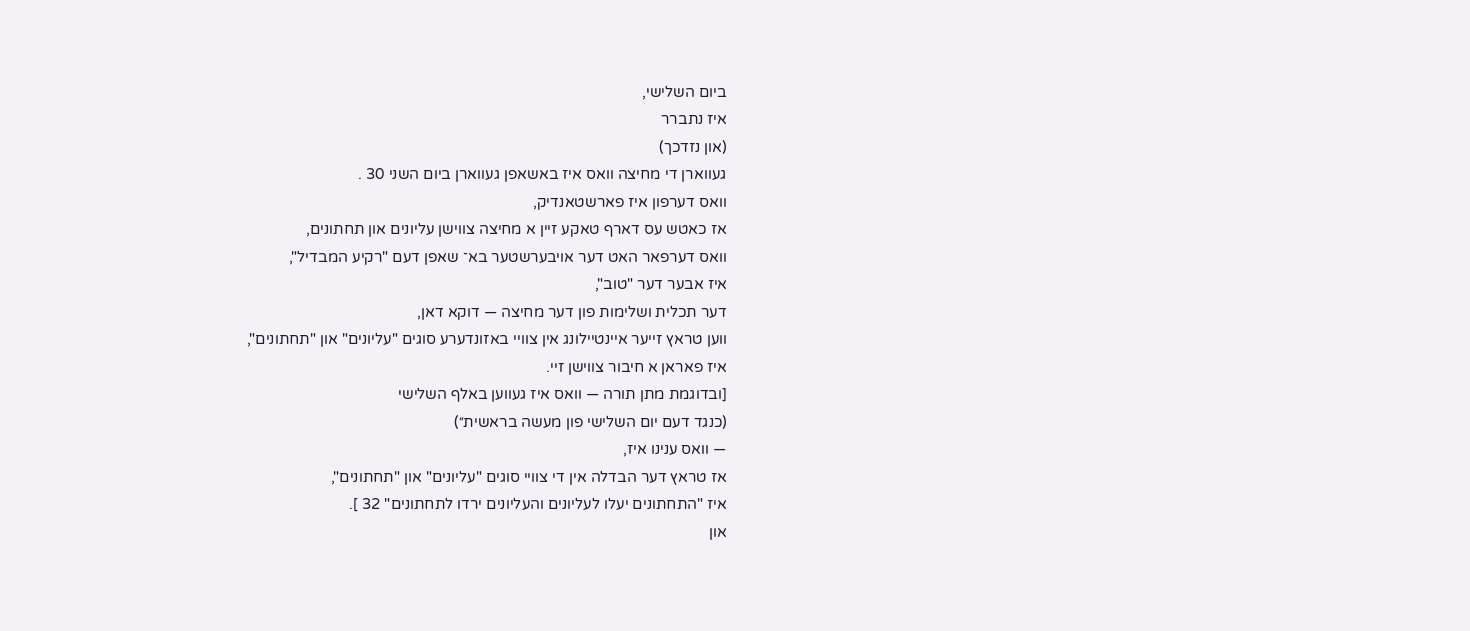ביום השלישי,
איז נתברר
(און נזדכך)
געווארן די מחיצה וואס איז באשאפן געווארן ביום השני 30 .
וואס דערפון איז פארשטאנדיק,
אז כאטש עס דארף טאקע זיין א מחיצה צווישן עליונים און תחתונים,
וואס דערפאר האט דער אויבערשטער בא־ שאפן דעם "רקיע המבדיל",
איז אבער דער "טוב",
דער תכלית ושלימות פון דער מחיצה — דוקא דאן,
ווען טראץ זייער איינטיילונג אין צוויי באזונדערע סוגים "עליונים" און "תחתונים",
איז פאראן א חיבור צווישן זיי.
[ובדוגמת מתן תורה — וואס איז געווען באלף השלישי
(כנגד דעם יום השלישי פון מעשה בראשית״)
— וואס ענינו איז,
אז טראץ דער הבדלה אין די צוויי סוגים "עליונים" און "תחתונים",
איז "התחתונים יעלו לעליונים והעליונים ירדו לתחתונים" 32 ].
און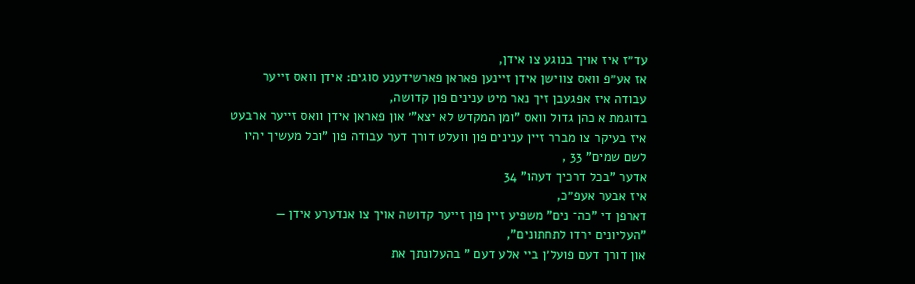עד״ז איז אויך בנוגע צו אידן,
אז אע״פ וואס צווישן אידן זיינען פאראן פארשידענע סוגים: אידן וואס זייער עבודה איז אפגעבן זיך נאר מיט ענינים פון קדושה,
בדוגמת א כהן גדול וואס "ומן המקדש לא יצא"׳ און פאראן אידן וואס זייער ארבעט איז בעיקר צו מברר זיין ענינים פון וועלט דורך דער עבודה פון "וכל מעשיך יהיו לשם שמים" 33 ,
אדער "בכל דרכיך דעהו" 34
איז אבער אעפ״כ,
דארפן די "כה־ נים" משפיע זיין פון זייער קדושה אויך צו אנדערע אידן — "העליונים ירדו לתחתונים",
און דורך דעם פועל׳ן ביי אלע דעם " בהעלונתך את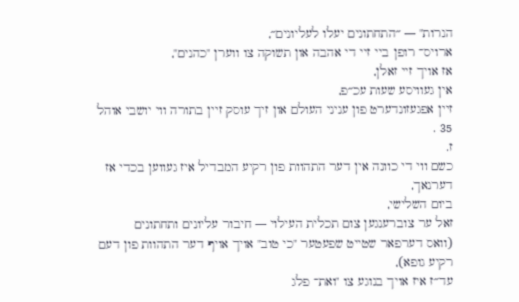הנרות" — ״התחתונים יעלו לעליונים״,
ארויס־ רופן ביי זיי די אהבה און תשוקה צו ווערן "כהנים",
אז אויך זיי זאלן,
אין געוויסע שעות עכ״פ,
זיין אפגעזונדערט פון עניני העולם און זיך עוסק זיין בתורה ווי יושבי אוהל 35 .
ז.
כשם ווי די כוונה אין דער התהוות פון רקיע המבדיל איז געווען בכדי אז דערנאך,
ביום השלישי,
זאל ער צוברענגען צום תכלית העילוי — חיבור עליונים ותחתונים
(וואס דערפאר שטייט שפעטער "כי טוב" אויך אויף דער התהוות פון דעם רקיע גופא),
עד״ז איז אויך בנוגע צו "ואת־ פלג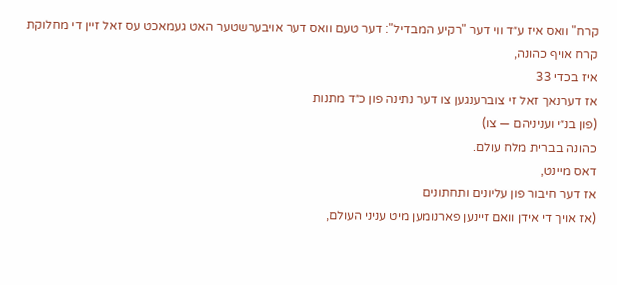קרח" וואס איז ע״ד ווי דער "רקיע המבדיל": דער טעם וואס דער אויבערשטער האט געמאכט עס זאל זיין די מחלוקת קרח אויף כהונה,
איז בכדי 33
אז דערנאך זאל זי צוברענגען צו דער נתינה פון כ״ד מתנות
(פון בנ״י ועניניהם — צו)
כהונה בברית מלח עולם.
דאס מיינט,
אז דער חיבור פון עליונים ותחתונים
(אז אויך די אידן וואם זיינען פארנומען מיט עניני העולם,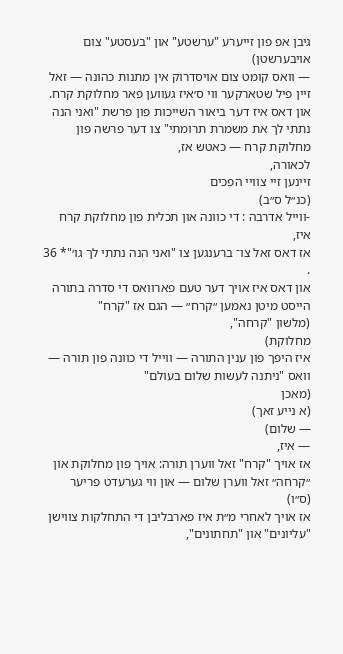גיבן אפ פון זייערע "ערשטע" און "בעסטע" צום אויבערשטן)
— וואס קומט צום אויסדרוק אין מתנות כהונה — זאל זיין פיל שטארקער ווי ס׳איז געווען פאר מחלוקת קרח.
און דאס איז דער ביאור השייכות פון פרשת "ואני הנה נתתי לך את משמרת תרומתי" צו דער פרשה פון מחלוקת קרח — כאטש אז,
לכאורה,
זיינען זיי צוויי הפכים
(כנ״ל ס״ב)
-ווייל אדרבה : די כוונה און תכלית פון מחלוקת קרח איז,
אז דאס זאל צו־ ברענגען צו "ואני הנה נתתי לך גו׳"* 36 .
און דאס איז אויך דער טעם פארוואס די סדרה בתורה הייסט מיטן נאמען ״קרח״ — הגם אז "קרח"
(מלשון "קרחה",
מחלוקת)
איז היפך פון ענין התורה — ווייל די כוונה פון תורה — וואס "ניתנה לעשות שלום בעולם"
(מאכן
(א נייע זאך)
— שלום)
— איז,
אז אויך "קרח" זאל ווערן תורה: אויך פון מחלוקת און ״קרחה״ זאל ווערן שלום — און ווי גערעדט פריער
(ס״ו)
אז אויך לאחרי מ״ת איז פארבליבן די התחלקות צווישן "עליונים" און "תחתונים",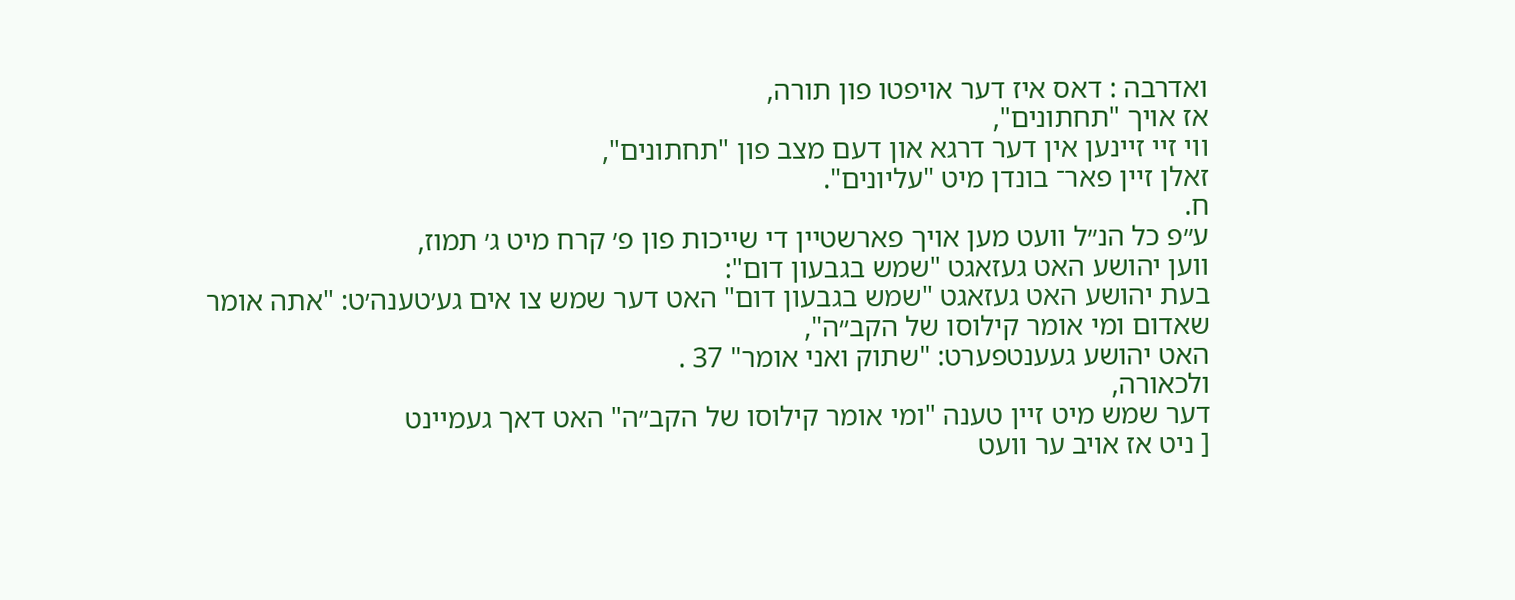ואדרבה : דאס איז דער אויפטו פון תורה,
אז אויך "תחתונים",
ווי זיי זיינען אין דער דרגא און דעם מצב פון "תחתונים",
זאלן זיין פאר־ בונדן מיט "עליונים".
ח.
ע״פ כל הנ״ל וועט מען אויך פארשטיין די שייכות פון פ׳ קרח מיט ג׳ תמוז,
ווען יהושע האט געזאגט "שמש בגבעון דום":
בעת יהושע האט געזאגט "שמש בגבעון דום" האט דער שמש צו אים גע׳טענה׳ט: "אתה אומר שאדום ומי אומר קילוסו של הקב״ה",
האט יהושע געענטפערט: "שתוק ואני אומר" 37 .
ולכאורה,
דער שמש מיט זיין טענה "ומי אומר קילוסו של הקב״ה" האט דאך געמיינט
[ ניט אז אויב ער וועט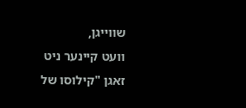שווייגן,
וועט קיינער ניט זאגן "קילוסו של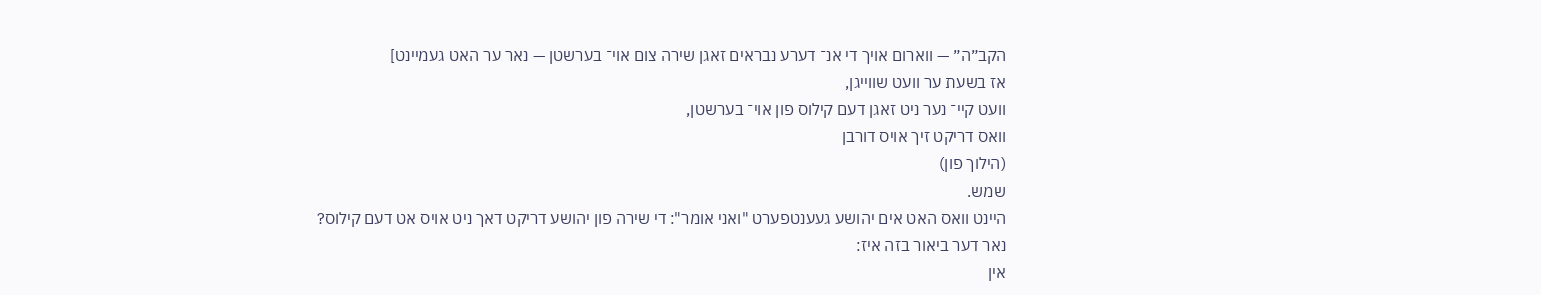הקב״ה״ — ווארום אויך די אנ־ דערע נבראים זאגן שירה צום אוי־ בערשטן — נאר ער האט געמיינט]
אז בשעת ער וועט שווייגן,
וועט קיי־ נער ניט זאגן דעם קילוס פון אוי־ בערשטן,
וואס דריקט זיך אויס דורבן
(הילוך פון)
שמש.
היינט וואס האט אים יהושע געענטפערט "ואני אומר": די שירה פון יהושע דריקט דאך ניט אויס אט דעם קילוס?
נאר דער ביאור בזה איז:
אין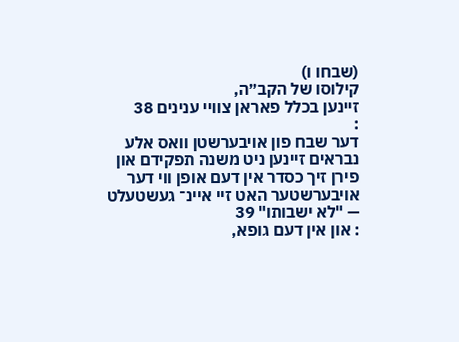(שבחו ו)
קילוסו של הקב״ה,
זיינען בכלל פאראן צוויי ענינים 38
:
דער שבח פון אויבערשטן וואס אלע נבראים זיינען ניט משנה תפקידם און פירן זיך כסדר אין דעם אופן ווי דער אויבערשטער האט זיי איינ־ געשטעלט — "לא ישבותו" 39
: און אין דעם גופא,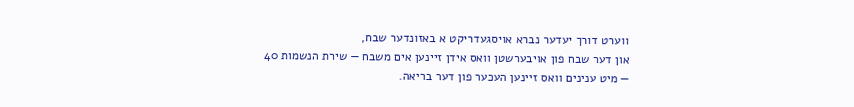ווערט דורך יעדער נברא אויסגעדריקט א באזונדער שבח,
און דער שבח פון אויבערשטן וואס אידן זיינען אים משבח — שירת הנשמות 40
— מיט ענינים וואס זיינען העכער פון דער בריאה.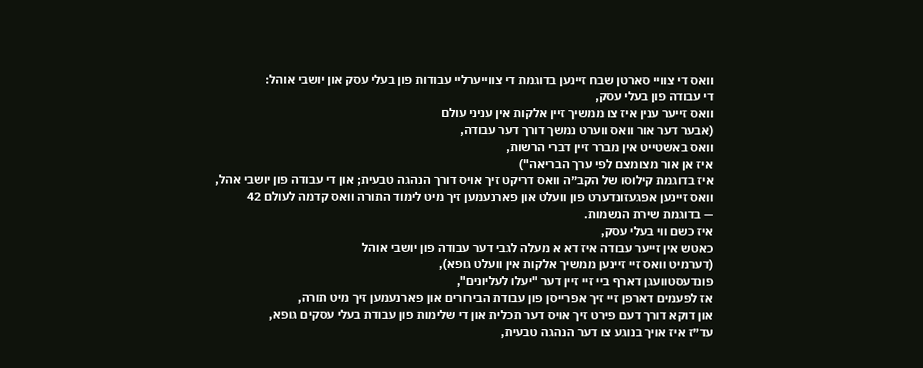וואס די צוויי סארטן שבח זיינען בדוגמת די צווייערליי עבודות פון בעלי עסק און יושבי אוהל:
די עבודה פון בעלי עסק,
וואס זייער ענין איז צו ממשיך זיין אלקות אין עניני עולם
(אבער דער אור וואס ווערט נמשך דורך דער עבודה,
וואס באשטייט אין מברר זיין דברי הרשות,
איז אן אור מצומצם לפי ערך הבריאה")
איז בדוגמת קילוסו של הקב״ה וואס דריקט זיך אויס דורך הנהגה טבעית; און די עבודה פון יושבי אהל,
וואס זיינען אפגעזונדערט פון וועלט און פארנעמען זיך מיט לימוד התורה וואס קדמה לעולם 42
— בדוגמת שירת הנשמות.
איז כשם ווי בעלי עסק,
כאטש אין זייער עבודה איז דא א מעלה לגבי דער עבודה פון יושבי אוהל
(דערמיט וואס זיי זיינען ממשיך אלקות אין וועלט גופא),
פונדעסטוועגן דארף ביי זיי זיין דער "יעלו לעליונים",
אז לפעמים דארפן זיי זיך אפרייסן פון עבודת הבירורים און פארנעמען זיך מיט תורה,
און דוקא דורך דעם פירט זיך אויס דער תכלית און די שלימות פון עבודת בעלי עסקים גופא,
עד״ז איז אויך בנוגע צו דער הנהגה טבעית,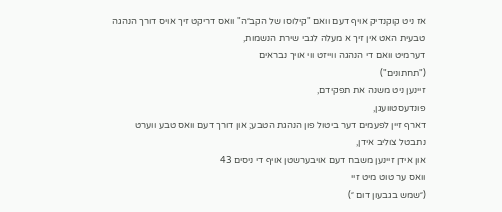אז ניט קוקנדיק אויף דעם וואם "קילוסו של הקב״ה" וואס דריקט זיך אויס דורך הנהגה טבעית האט אין זיך א מעלה לגבי שירת הנשמות,
דערמיט וואם די הנהגה ווייזט ווי אויך נבראים
("תחתונים")
זיינען ניט משנה את תפקידם,
פונדעסטוועגן,
דארף זיין לפעמים דער ביטול פון הנהגת הטבע; און דורך דעם וואס טבע ווערט נתבטל צוליב אידן,
און אידן זיינען משבח דעם אויבערשטן אויף די ניסים 43
וואס ער טוט מיט זיי
(״שמש בגבעון דום ״)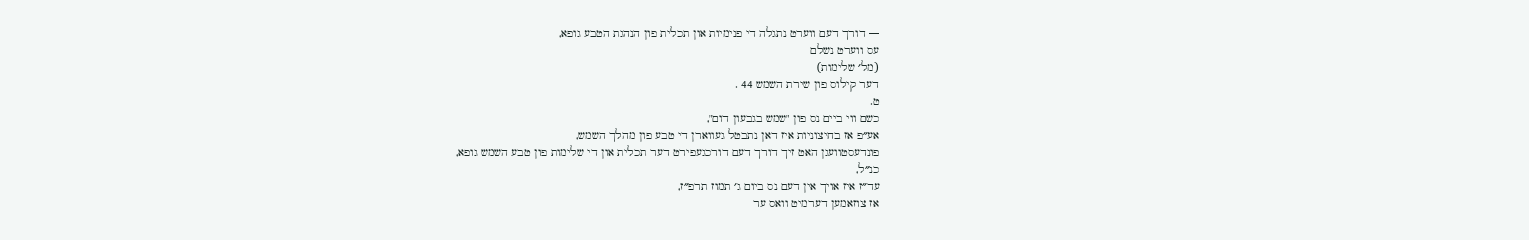— דורך דעם ווערט נתגלה די פנימיות און תכלית פון הנהגת הטבע גופא,
עס ווערט נשלם
(מל׳ שלימות)
דער קילוס פון שירת השמש 44 .
ט.
כשם ווי ביים נס פון "שמש בגבעון דום",
אע״פ אז בחיצוניות איז דאן נתבטל געווארן די טבע פון מהלך השמש,
פונדעסטוועגן האט זיך דורך דעם דורכגעפירט דער תכלית און די שלימות פון טבע השמש גופא,
כנ״ל,
עד״ז איז אויך אין דעם נס ביום ג׳ תמוז תרפ״ז,
אז צוזאמען דערמיט וואס ער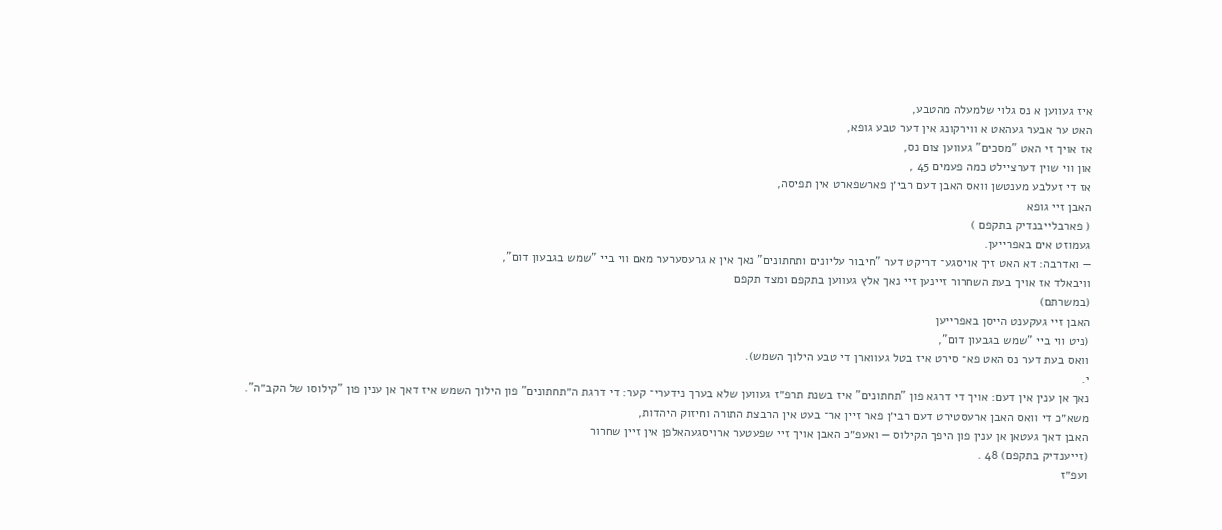איז געווען א נס גלוי שלמעלה מהטבע,
האט ער אבער געהאט א ווירקונג אין דער טבע גופא,
אז אויך זי האט "מסכים" געווען צום נס,
און ווי שוין דערציילט כמה פעמים 45 ,
אז די זעלבע מענטשן וואס האבן דעם רבי׳ן פארשפארט אין תפיסה,
האבן זיי גופא
( פארבלייבנדיק בתקפם )
געמוזט אים באפרייען.
— ואדרבה: דא האט זיך אויסגע־ דריקט דער "חיבור עליונים ותחתונים" נאך אין א גרעסערער מאם ווי ביי "שמש בגבעון דום",
וויבאלד אז אויך בעת השחרור זיינען זיי נאך אלץ געווען בתקפם ומצד תקפם
(במשרתם)
האבן זיי געקענט הייסן באפרייען
(ניט ווי ביי "שמש בגבעון דום",
וואס בעת דער נס האט פא־ סירט איז בטל געווארן די טבע הילוך השמש).
י.
נאך אן ענין אין דעם: אויך די דרגא פון "תחתונים" איז בשנת תרפ״ז געווען שלא בערך נידערי־ קער: די דרגת ה״תחתונים" פון הילוך השמש איז דאך אן ענין פון "קילוסו של הקב״ה".
משא״כ די וואס האבן ארעסטירט דעם רבי׳ן פאר זיין אר־ בעט אין הרבצת התורה וחיזוק היהדות,
האבן דאך געטאן אן ענין פון היפך הקילוס — ואעפ״כ האבן אויך זיי שפעטער ארויסגעהאלפן אין זיין שחרור
(זייענדיק בתקפם) 48 .
ועפ״ז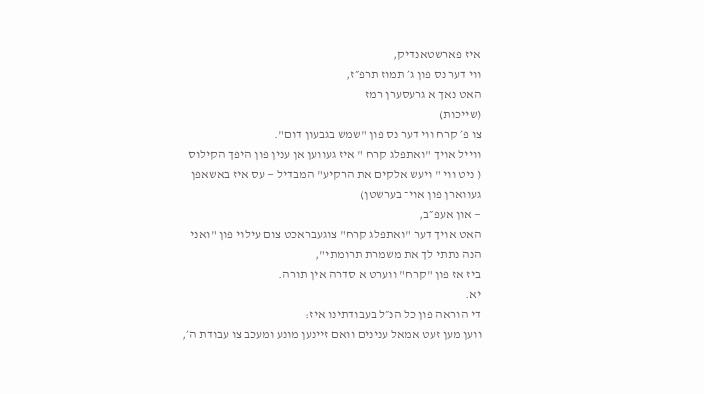איז פארשטאנדיק,
ווי דער נס פון ג׳ תמוז תרפ״ז,
האט נאך א גרעסערן רמז
(שייכות)
צו פ׳ קרח ווי דער נס פון "שמש בגבעון דום".
ווייל אויך "ואתפלג קרח " איז געווען אן ענין פון היפך הקילוס
( ניט ווי " ויעש אלקים את הרקיע" המבדיל — עס איז באשאפן געווארן פון אוי־ בערשטן)
— און אעפ״ב,
האט אויך דער "ואתפלג קרח" צוגעבראכט צום עילוי פון "ואני הנה נתתי לך את משמרת תרומתי",
ביז אז פון "קרח" ווערט א סדרה אין תורה.
יא.
די הוראה פון כל הנ״ל בעבודתינו איז:
ווען מען זעט אמאל ענינים וואם זיינען מונע ומעכב צו עבודת ה׳,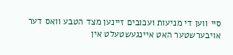סיי ווען די מניעות ועכובים זיינען מצד הטבע וואס דער אויבערשטער האט איינגעשטעלט אין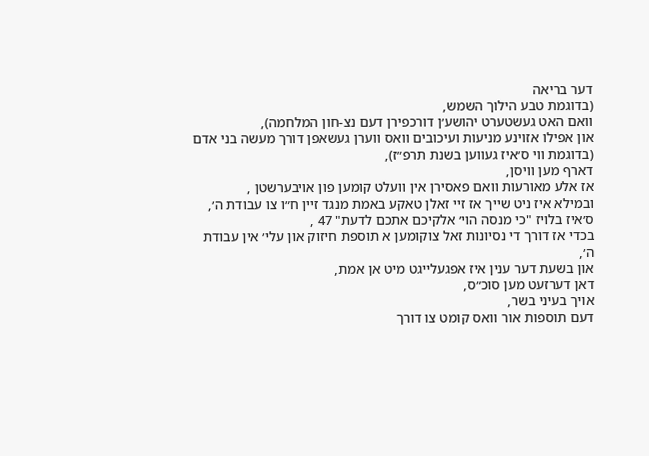דער בריאה
(בדוגמת טבע הילוך השמש,
וואם האט געשטערט יהושע׳ן דורכפירן דעם נצ-חון המלחמה),
און אפילו אזוינע מניעות ועיכובים וואס ווערן געשאפן דורך מעשה בני אדם
(בדוגמת ווי ס׳איז געווען בשנת תרפ״ז),
דארף מען וויסן,
אז אלע מאורעות וואם פאסירן אין וועלט קומען פון אויבערשטן ,
ובמילא איז ניט שייך אז זיי זאלן טאקע באמת מנגד זיין ח״ו צו עבודת ה׳,
ס׳איז בלויז "כי מנסה הוי׳ אלקיכם אתכם לדעת" 47 ,
בכדי אז דורך די נסיונות זאל צוקומען א תוספת חיזוק און עלי׳ אין עבודת ה׳,
און בשעת דער ענין איז אפגעלייגט מיט אן אמת,
דאן דערזעט מען סוכ״ס,
אויך בעיני בשר,
דעם תוספות אור וואס קומט צו דורך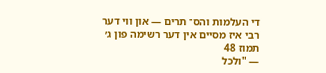די העלמות והס־ תרים — און ווי דער רבי איז מסיים אין דער רשימה פון ג׳ תמוז 48
— "ולכל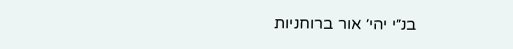בנ״י יהי׳ אור ברוחניות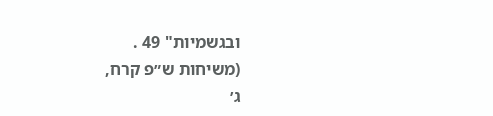ובגשמיות" 49 .
(משיחות ש״פ קרח,
ג׳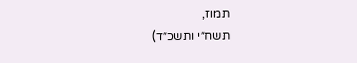תמוז,
תשח״י ותשכ״ד)